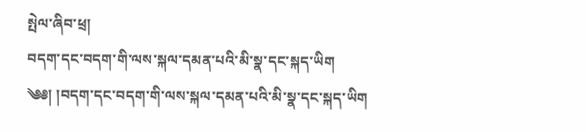སྤེལ་ཞིབ་ཕྲ།
བདག་དང་བདག་གི་ལས་སྐལ་དམན་པའི་མི་སྣ་དང་སྐད་ཡིག
༄༅། །བདག་དང་བདག་གི་ལས་སྐལ་དམན་པའི་མི་སྣ་དང་སྐད་ཡིག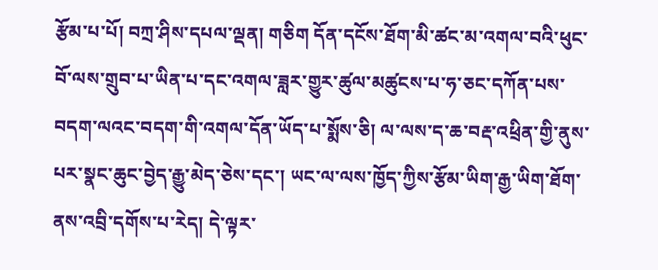རྩོམ་པ་པོ། བཀྲ་ཤིས་དཔལ་ལྡན། གཅིག དོན་དངོས་ཐོག་མི་ཚང་མ་འགལ་བའི་ཕུང་བོ་ལས་གྲུབ་པ་ཡིན་པ་དང་འགལ་ཟླར་གྱུར་ཚུལ་མཚུངས་པ་ཧ་ཅང་དཀོན་པས་བདག་ལའང་བདག་གི་འགལ་དོན་ཡོད་པ་སྨོས་ཅི། ལ་ལས་ད་ཆ་བརྡ་འཕྲིན་གྱི་ནུས་པར་སྣང་ཆུང་བྱེད་རྒྱུ་མེད་ཅེས་དང་། ཡང་ལ་ལས་ཁྱོད་ཀྱིས་རྩོམ་ཡིག་རྒྱ་ཡིག་ཐོག་ནས་འབྲི་དགོས་པ་རེད། དེ་ལྟར་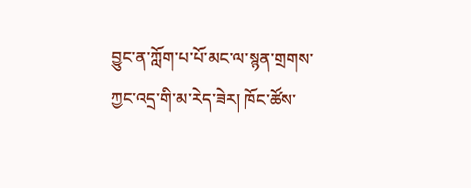བྱུང་ན་ཀློག་པ་པོ་མང་ལ་སྙན་གྲགས་ཀྱང་འདྲ་གི་མ་རེད་ཟེར། ཁོང་ཚོས་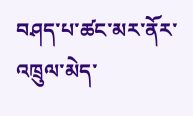བཤད་པ་ཚང་མར་ནོར་འཁྲུལ་མེད་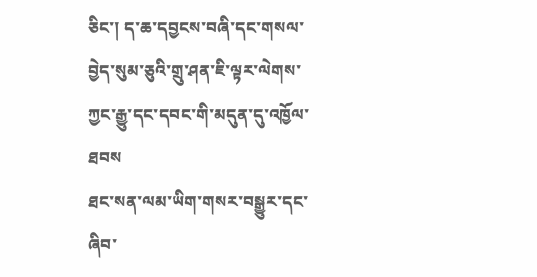ཅིང་། ད་ཆ་དབྱངས་བཞི་དང་གསལ་བྱེད་སུམ་ཅུའི་གྲུ་ཤན་ཇི་ལྟར་ལེགས་ཀྱང་རྒྱུ་དང་དབང་གི་མདུན་དུ་འཁྱོལ་ཐབས
ཐང་སན་ལམ་ཡིག་གསར་བསྒྱུར་དང་ཞིབ་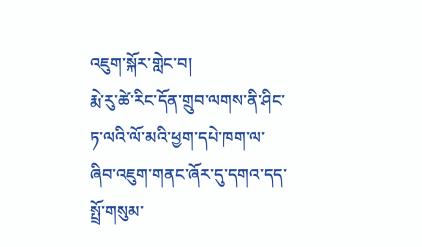འཇུག་སྐོར་གླེང་བ།
རྨེ་རུ་ཚེ་རིང་དོན་གྲུབ་ལགས་ནི་ཤིང་ཏ་ལའི་ལོ་མའི་ཕྱག་དཔེ་ཁག་ལ་ཞིབ་འཇུག་གནང་ཞོར་དུ་དགའ་དད་སྤྲོ་གསུམ་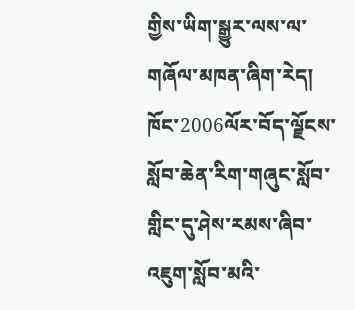གྱིས་ཡིག་སྒྱུར་ལས་ལ་གཞོལ་མཁན་ཞིག་རེད། ཁོང་2006ལོར་བོད་ལྗོངས་སློབ་ཆེན་རིག་གཞུང་སློབ་གླིང་དུ་ཤེས་རམས་ཞིབ་འཇུག་སློབ་མའི་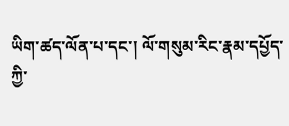ཡིག་ཚད་ལོན་པ་དང་། ལོ་གསུམ་རིང་རྣམ་དཔྱོད་ཀྱི་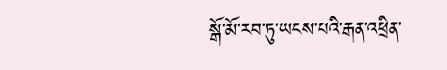སྒོ་མོ་རབ་ཏུ་ཡངས་པའི་རྒན་འཕྲིན་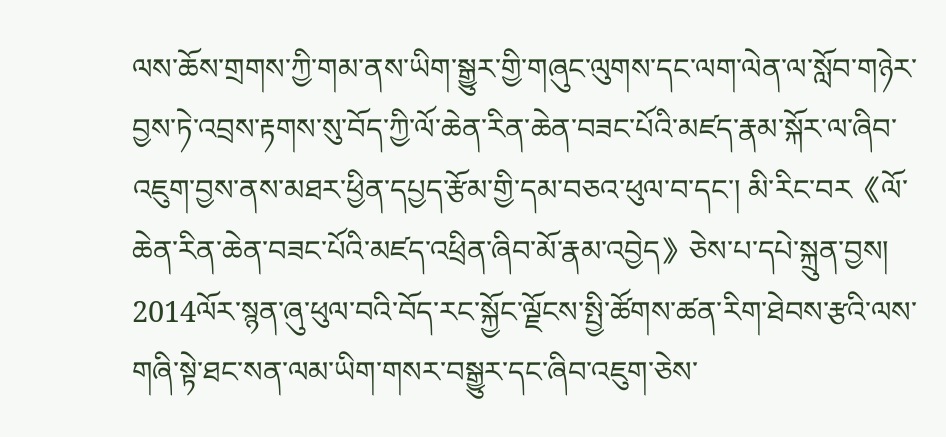ལས་ཆོས་གྲགས་ཀྱི་གམ་ནས་ཡིག་སྒྱུར་གྱི་གཞུང་ལུགས་དང་ལག་ལེན་ལ་སློབ་གཉེར་བྱས་ཏེ་འབྲས་རྟགས་སུ་བོད་ཀྱི་ལོ་ཆེན་རིན་ཆེན་བཟང་པོའི་མཛད་རྣམ་སྐོར་ལ་ཞིབ་འཇུག་བྱས་ནས་མཐར་ཕྱིན་དཔྱད་རྩོམ་གྱི་དམ་བཅའ་ཕུལ་བ་དང་། མི་རིང་བར《ལོ་ཆེན་རིན་ཆེན་བཟང་པོའི་མཛད་འཕྲིན་ཞིབ་མོ་རྣམ་འབྱེད》ཅེས་པ་དཔེ་སྐྲུན་བྱས། 2014ལོར་སྙན་ཞུ་ཕུལ་བའི་བོད་རང་སྐྱོང་ལྗོངས་སྤྱི་ཚོགས་ཚན་རིག་ཐེབས་རྩའི་ལས་གཞི་སྟེ་ཐང་སན་ལམ་ཡིག་གསར་བསྒྱུར་དང་ཞིབ་འཇུག་ཅེས་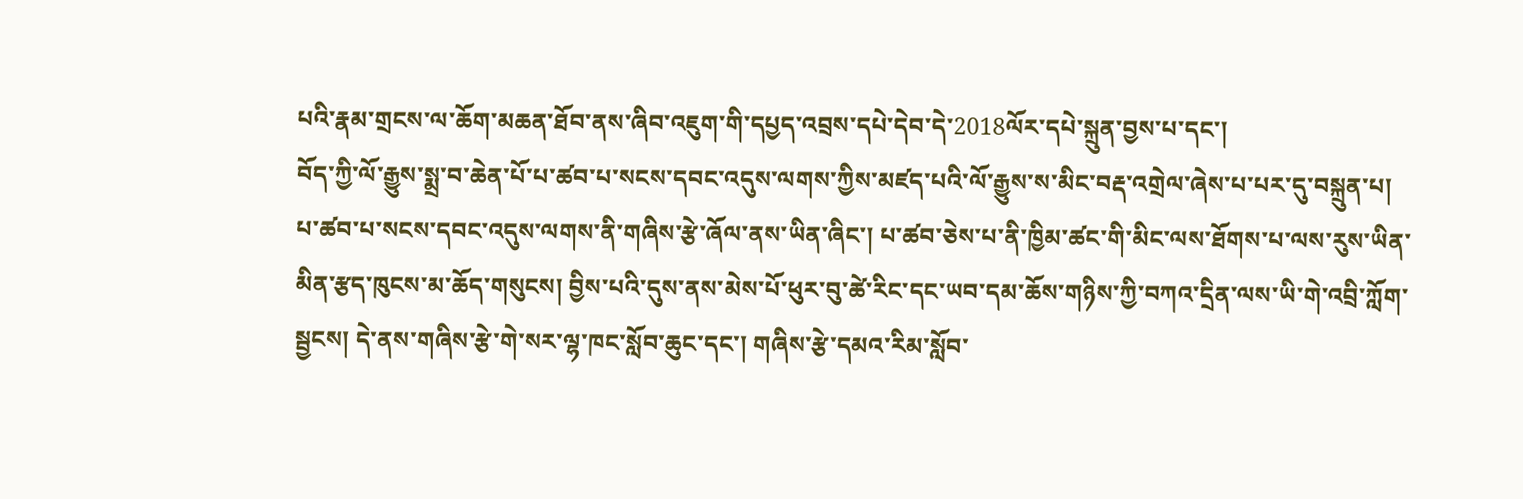པའི་རྣམ་གྲངས་ལ་ཆོག་མཆན་ཐོབ་ནས་ཞིབ་འཇུག་གི་དཔྱད་འབྲས་དཔེ་དེབ་དེ་2018ལོར་དཔེ་སྐྲུན་བྱས་པ་དང་།
བོད་ཀྱི་ལོ་རྒྱུས་སྨྲ་བ་ཆེན་པོ་པ་ཚབ་པ་སངས་དབང་འདུས་ལགས་ཀྱིས་མཛད་པའི་ལོ་རྒྱུས་ས་མིང་བརྡ་འགྲེལ་ཞེས་པ་པར་དུ་བསྐྲུན་པ།
པ་ཚབ་པ་སངས་དབང་འདུས་ལགས་ནི་གཞིས་རྩེ་ཞོལ་ནས་ཡིན་ཞིང་། པ་ཚབ་ཅེས་པ་ནི་ཁྱིམ་ཚང་གི་མིང་ལས་ཐོགས་པ་ལས་རུས་ཡིན་མིན་རྩད་ཁུངས་མ་ཆོད་གསུངས། བྱིས་པའི་དུས་ནས་མེས་པོ་ཕུར་བུ་ཚེ་རིང་དང་ཡབ་དམ་ཆོས་གཉིས་ཀྱི་བཀའ་དྲིན་ལས་ཡི་གེ་འབྲི་ཀློག་སྦྱངས། དེ་ནས་གཞིས་རྩེ་གེ་སར་ལྷ་ཁང་སློབ་ཆུང་དང་། གཞིས་རྩེ་དམའ་རིམ་སློབ་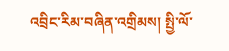འབྲིང་རིམ་བཞིན་འགྲིམས། སྤྱི་ལོ་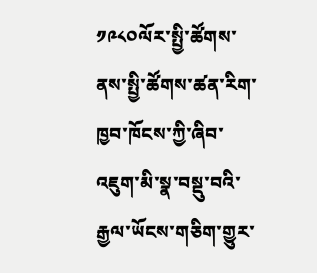༡༩༨༠ལོར་སྤྱི་ཚོགས་ནས་སྤྱི་ཚོགས་ཚན་རིག་ཁྱབ་ཁོངས་ཀྱི་ཞིབ་འཇུག་མི་སྣ་བསྡུ་བའི་རྒྱལ་ཡོངས་གཅིག་གྱུར་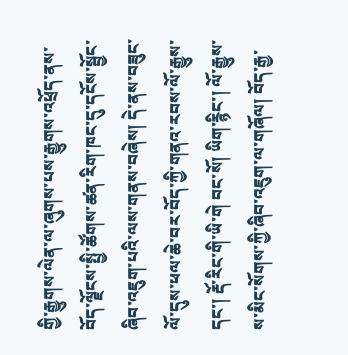གྱི་རྒྱུགས་ལེན་ལ་ཞུགས་པས་རྒྱུགས་འཕྲོད་ནས་བོད་ལྗོངས་སྤྱི་ཚོགས་ཚན་རིག་ཁང་དུ་དངོས་སྦྱོང་ཞིབ་འཇུག་པའི་ལས་གནས་བཞེས། དེ་ནས་བཟུང་ལོ་དུས་ཕལ་ཆེ་བར་བོད་ཀྱི་གནའ་རབས་ལོ་རྒྱུས་དང་། རྡོ་རིང་གི་ཡི་གེ བང་སོ། ཡིག་རྙིང་། ལོ་རྒྱུས་ས་མིང་སོགས་ཀྱི་ཞིབ་འཇུག་ལ་གཞོལ། བོད་རྒྱ་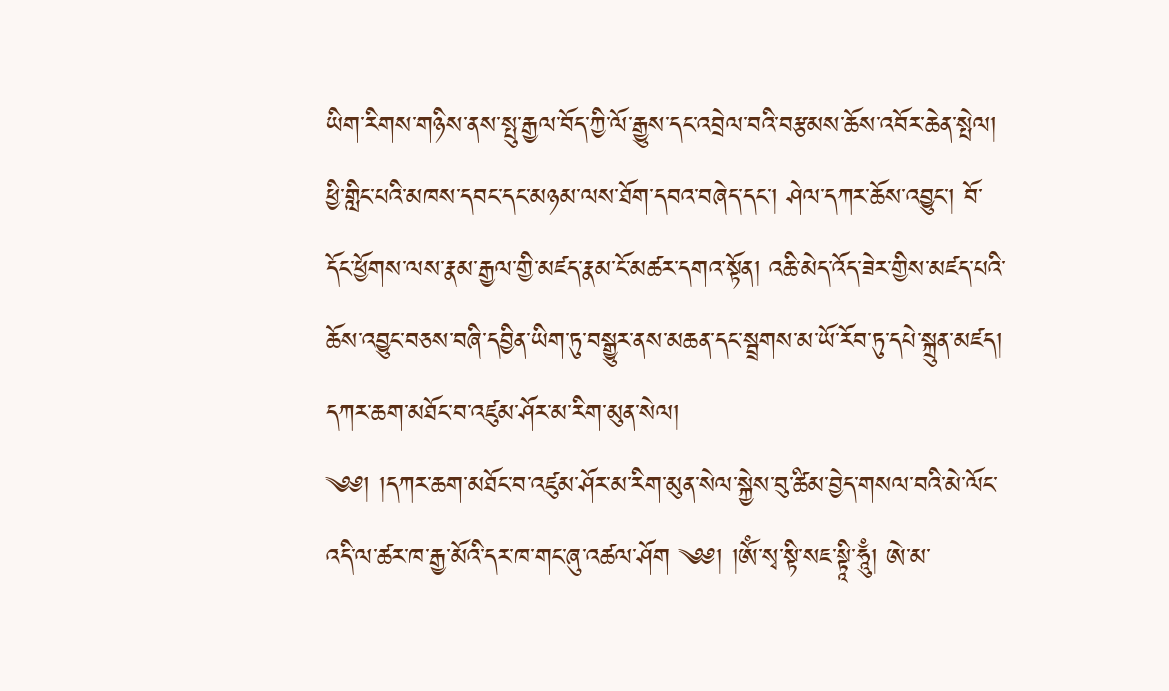ཡིག་རིགས་གཉིས་ནས་སྤུ་རྒྱལ་བོད་ཀྱི་ལོ་རྒྱུས་དང་འབྲེལ་བའི་བརྩམས་ཆོས་འབོར་ཆེན་སྤེལ། ཕྱི་གླིང་པའི་མཁས་དབང་དང་མཉམ་ལས་ཐོག་དབའ་བཞེད་དང་། ཤེལ་དཀར་ཆོས་འབྱུང་། བོ་དོང་ཕྱོགས་ལས་རྣམ་རྒྱལ་གྱི་མཛད་རྣམ་ངོ་མཚར་དགའ་སྟོན། འཆི་མེད་འོད་ཟེར་གྱིས་མཛད་པའི་ཆོས་འབྱུང་བཅས་བཞི་དབྱིན་ཡིག་ཏུ་བསྒྱུར་ནས་མཆན་དང་སྦྲགས་མ་ཡོ་རོབ་ཏུ་དཔེ་སྐྲུན་མཛད།
དཀར་ཆག་མཐོང་བ་འཛུམ་ཤོར་མ་རིག་མུན་སེལ།
༄༅། །དཀར་ཆག་མཐོང་བ་འཛུམ་ཤོར་མ་རིག་མུན་སེལ་སྐྱེས་བུ་ཚིམ་བྱེད་གསལ་བའི་མེ་ལོང་འདི་ལ་ཚར་ཁ་རྒྱ་མོའི་དར་ཁ་གང་ཞུ་འཚལ་ཤོག ༄༅། །ཨོཾ་སྭ་སྟི་སཇ་སྟཱི་ཧཱུྃ། ཨེ་མ་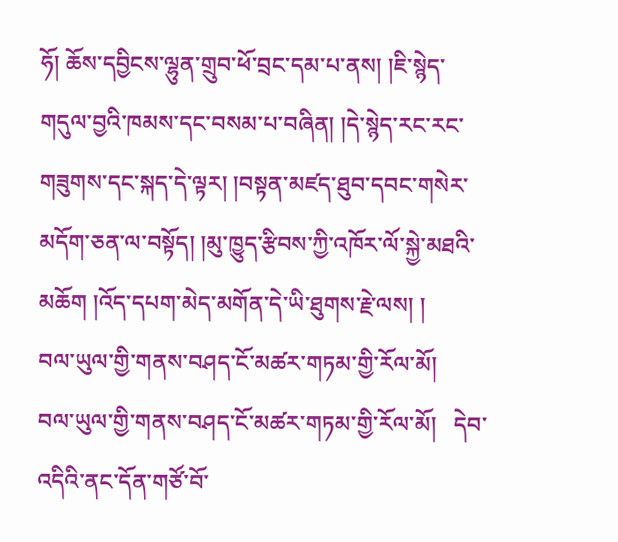ཧོ། ཆོས་དབྱིངས་ལྷུན་གྲུབ་ཕོ་བྲང་དམ་པ་ནས། །ཇི་སྙེད་གདུལ་བྱའི་ཁམས་དང་བསམ་པ་བཞིན། །དེ་སྙེད་རང་རང་གཟུགས་དང་སྐད་དེ་ལྟར། །བསྟན་མཛད་ཐུབ་དབང་གསེར་མདོག་ཅན་ལ་བསྟོད། །མུ་ཁྱུད་རྩིབས་ཀྱི་འཁོར་ལོ་སྐྱེ་མཐའི་མཆོག །འོད་དཔག་མེད་མགོན་དེ་ཡི་ཐུགས་རྗེ་ལས། །
བལ་ཡུལ་གྱི་གནས་བཤད་ངོ་མཚར་གཏམ་གྱི་རོལ་མོ།
བལ་ཡུལ་གྱི་གནས་བཤད་ངོ་མཚར་གཏམ་གྱི་རོལ་མོ།   དེབ་འདིའི་ནང་དོན་གཙོ་བོ་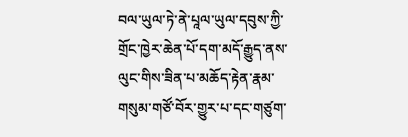བལ་ཡུལ་ཏེ་ནེ་པཱལ་ཡུལ་དབུས་ཀྱི་གྲོང་ཁྱེར་ཆེན་པོ་དག་མདོ་རྒྱུད་ནས་ལུང་གིས་ཟིན་པ་མཆོད་རྟེན་རྣམ་གསུམ་གཙོ་བོར་གྱུར་པ་དང་གཙུག་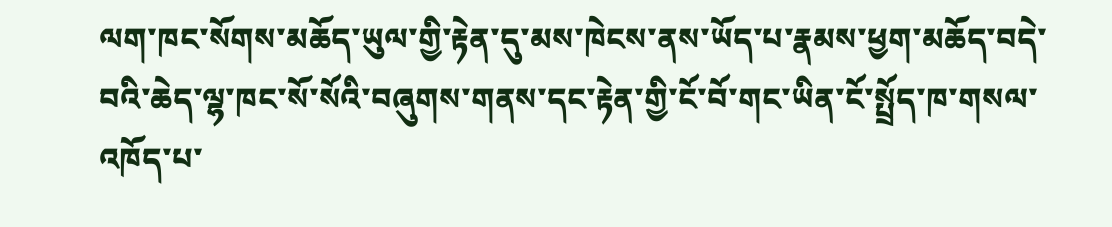ལག་ཁང་སོགས་མཆོད་ཡུལ་གྱི་རྟེན་དུ་མས་ཁེངས་ནས་ཡོད་པ་རྣམས་ཕྱག་མཆོད་བདེ་བའི་ཆེད་ལྷ་ཁང་སོ་སོའི་བཞུགས་གནས་དང་རྟེན་གྱི་ངོ་བོ་གང་ཡིན་ངོ་སྤྲོད་ཁ་གསལ་འཁོད་པ་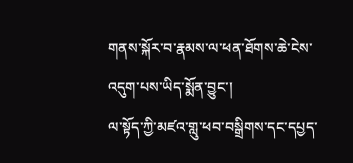གནས་སྐོར་བ་རྣམས་ལ་ཕན་ཐོགས་ཆེ་ངེས་འདུག་པས་ཡིད་སྨོན་བྱུང་།
ལ་སྟོད་ཀྱི་མཛའ་གླུ་ཕབ་བསྒྲིགས་དང་དཔྱད་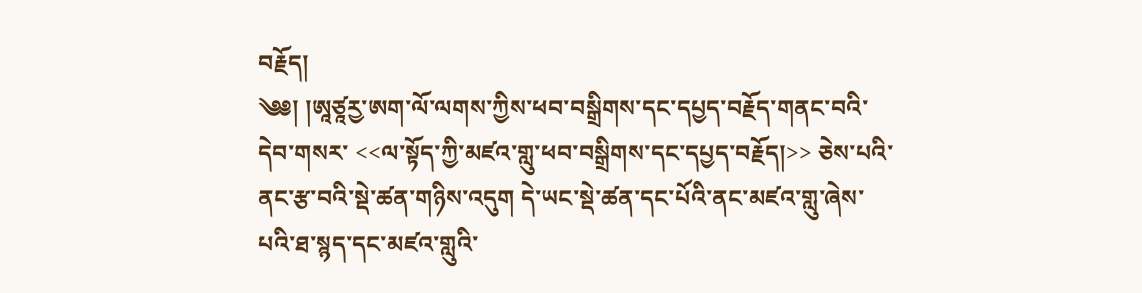བརྗོད།
༄༅། །ཨཱཙཱརྱ་ཨག་ལོ་ལགས་ཀྱིས་ཕབ་བསྒྲིགས་དང་དཔྱད་བརྗོད་གནང་བའི་དེབ་གསར་ <<ལ་སྟོད་ཀྱི་མཛའ་གླུ་ཕབ་བསྒྲིགས་དང་དཔྱད་བརྗོད།>> ཅེས་པའི་ནང་རྩ་བའི་སྡེ་ཚན་གཉིས་འདུག དེ་ཡང་སྡེ་ཚན་དང་པོའི་ནང་མཛའ་གླུ་ཞེས་པའི་ཐ་སྙད་དང་མཛའ་གླུའི་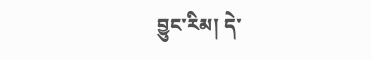བྱུང་རིམ། དེ་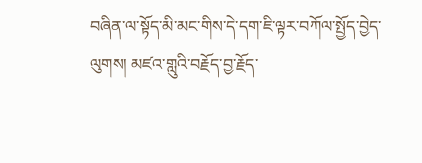བཞིན་ལ་སྟོད་མི་མང་གིས་དེ་དག་ཇི་ལྟར་བཀོལ་སྤྱོད་བྱེད་ལུགས། མཛའ་གླུའི་བརྗོད་བྱ་རྗོད་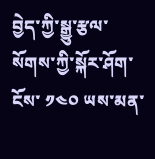བྱེད་ཀྱི་སྒྱུ་རྩལ་སོགས་ཀྱི་སྐོར་ཤོག་ངོས་ ༡༤༠ ཡས་མན་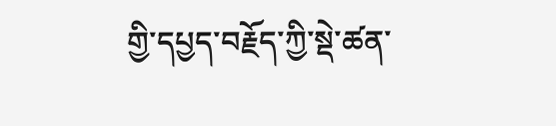གྱི་དཔྱད་བརྗོད་ཀྱི་སྡེ་ཚན་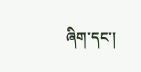ཞིག་དང་།